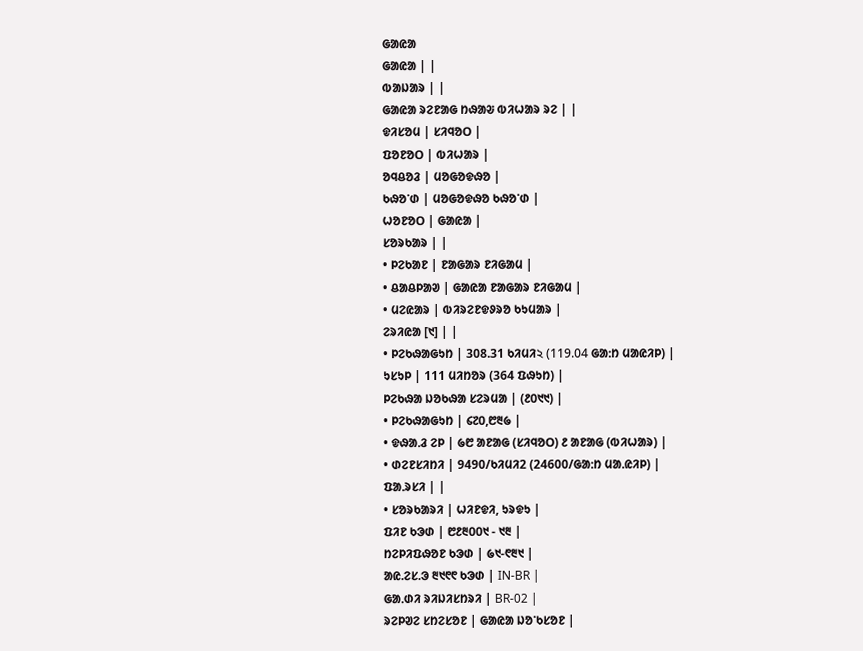ᱜᱟᱭᱟ
ᱜᱟᱭᱟ | |
ᱵᱟᱡᱟᱨ | |
ᱜᱟᱭᱟ ᱨᱮᱱᱟᱜ ᱴᱷᱟᱶ ᱵᱤᱦᱟᱨ ᱨᱮ | |
ᱫᱤᱥᱚᱢ | ᱥᱤᱧᱚᱛ |
ᱯᱚᱱᱚᱛ | ᱵᱤᱦᱟᱨ |
ᱚᱧᱪᱚᱲ | ᱢᱚᱜᱚᱫᱷᱚ |
ᱠᱷᱚᱸᱰ | ᱢᱚᱜᱚᱫᱷᱚ ᱠᱷᱚᱸᱰ |
ᱦᱚᱱᱚᱛ | ᱜᱟᱭᱟ |
ᱥᱚᱨᱠᱟᱨ | |
• ᱞᱮᱠᱟᱱ | ᱱᱟᱜᱟᱨ ᱱᱤᱜᱟᱢ |
• ᱪᱟᱪᱞᱟᱣ | ᱜᱟᱭᱟ ᱱᱟᱜᱟᱨ ᱱᱤᱜᱟᱢ |
• ᱢᱮᱭᱟᱨ | ᱵᱤᱨᱮᱱᱫᱽᱨᱚ ᱠᱩᱢᱟᱨ |
ᱮᱨᱤᱭᱟ [᱑] | |
• ᱞᱮᱠᱷᱟᱜᱩᱴ | 308.31 ᱠᱤᱢᱤ২ (119.04 ᱜᱟᱺᱴ ᱢᱟᱭᱤᱞ) |
ᱩᱥᱩᱞ | 111 ᱢᱤᱴᱚᱨ (364 ᱯᱷᱩᱴ) |
ᱞᱮᱠᱷᱟ ᱡᱚᱠᱷᱟ ᱥᱮᱨᱢᱟ | (᱒᱐᱑᱑) |
• ᱞᱮᱠᱷᱟᱜᱩᱴ | ᱔᱗᱐,᱘᱓᱙ |
• ᱫᱷᱟᱹᱲ ᱮᱞ | ᱙᱘ ᱟᱱᱟᱜ (ᱥᱤᱧᱚᱛ) ᱒ ᱟᱱᱟᱜ (ᱵᱤᱦᱟᱨ) |
• ᱰᱮᱱᱥᱤᱴᱤ | 9490/ᱠᱤᱢᱤ2 (24600/ᱜᱟᱺᱴ ᱢᱟᱹᱭᱤᱞ) |
ᱯᱟᱹᱨᱥᱤ | |
• ᱥᱚᱨᱠᱟᱨᱤ | ᱦᱤᱱᱫᱤ, ᱩᱨᱫᱩ |
ᱯᱤᱱ ᱠᱳᱰ | ᱘᱒᱓᱐᱐᱑ - ᱑᱓ |
ᱴᱮᱞᱤᱯᱷᱚᱱ ᱠᱳᱰ | ᱙᱑-᱖᱓᱑ |
ᱟᱭ.ᱮᱥ.ᱳ ᱓᱑᱖᱖ ᱠᱳᱰ | IN-BR |
ᱜᱟᱹᱰᱤ ᱨᱤᱡᱤᱥᱴᱨᱤ | BR-02 |
ᱨᱮᱞᱣᱮ ᱥᱴᱮᱥᱚᱱ | ᱜᱟᱭᱟ ᱡᱚᱸᱠᱥᱚᱱ |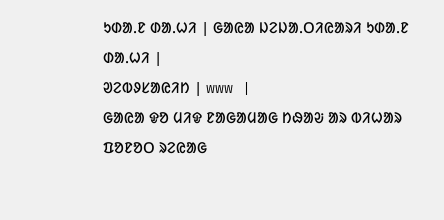ᱩᱰᱟᱹᱱ ᱰᱟᱹᱦᱤ | ᱜᱟᱭᱟ ᱡᱮᱡᱟᱹᱛᱤᱭᱟᱨᱤ ᱩᱰᱟᱹᱱ ᱰᱟᱹᱦᱤ |
ᱣᱮᱵᱽᱥᱟᱭᱤᱴ | www |
ᱜᱟᱭᱟ ᱫᱚ ᱢᱤᱫ ᱱᱟᱜᱟᱢᱟᱜ ᱴᱷᱟᱶ ᱟᱨ ᱵᱤᱦᱟᱨ ᱯᱚᱱᱚᱛ ᱨᱮᱭᱟᱜ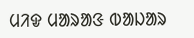ᱢᱤᱫ ᱢᱟᱨᱟᱝ ᱵᱟᱡᱟᱨ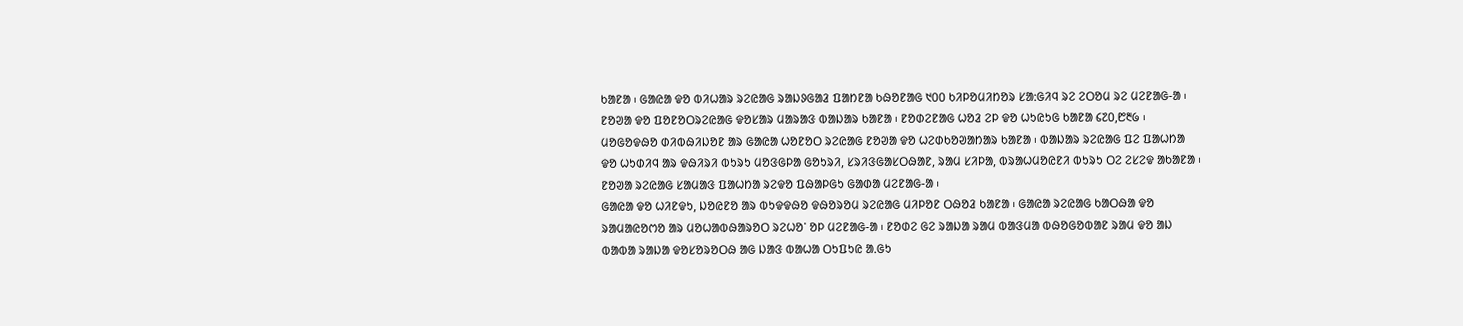ᱠᱟᱱᱟ ᱾ ᱜᱟᱭᱟ ᱫᱚ ᱵᱤᱦᱟᱨ ᱨᱮᱭᱟᱜ ᱨᱟᱡᱽᱜᱟᱲ ᱯᱟᱴᱱᱟ ᱠᱷᱚᱱᱟᱜ ᱑᱐᱐ ᱠᱤᱞᱚᱢᱤᱴᱚᱨ ᱥᱟᱺᱜᱤᱧ ᱨᱮ ᱮᱛᱚᱢ ᱨᱮ ᱢᱮᱱᱟᱜ-ᱟ ᱾ ᱱᱚᱣᱟ ᱫᱚ ᱯᱚᱱᱚᱛᱨᱮᱭᱟᱜ ᱫᱚᱥᱟᱨ ᱢᱟᱨᱟᱝ ᱵᱟᱡᱟᱨ ᱠᱟᱱᱟ ᱾ ᱱᱚᱰᱮᱱᱟᱜ ᱦᱚᱲ ᱮᱞ ᱫᱚ ᱦᱩᱭᱩᱜ ᱠᱟᱱᱟ ᱔᱗᱐,᱘᱓᱙ ᱾ ᱢᱚᱜᱚᱫᱷᱚ ᱰᱤᱵᱷᱤᱡᱚᱱ ᱟᱨ ᱜᱟᱭᱟ ᱦᱚᱱᱚᱛ ᱨᱮᱭᱟᱜ ᱱᱚᱣᱟ ᱫᱚ ᱦᱮᱰᱠᱚᱣᱟᱴᱟᱨ ᱠᱟᱱᱟ ᱾ ᱵᱟᱡᱟᱨ ᱨᱮᱭᱟᱜ ᱯᱮ ᱯᱟᱦᱴᱟ ᱫᱚ ᱦᱩᱰᱤᱧ ᱟᱨ ᱫᱷᱤᱨᱤ ᱵᱩᱨᱩ ᱢᱚᱝᱜᱞᱟ ᱜᱚᱩᱨᱤ, ᱥᱨᱤᱝᱜᱟᱥᱛᱷᱟᱱ, ᱨᱟᱢ ᱥᱤᱞᱟ, ᱵᱨᱟᱦᱢᱚᱭᱱᱤ ᱵᱩᱨᱩ ᱛᱮ ᱮᱥᱮᱫ ᱟᱠᱟᱱᱟ ᱾ ᱱᱚᱣᱟ ᱨᱮᱭᱟᱜ ᱥᱟᱢᱟᱝ ᱯᱟᱦᱴᱟ ᱨᱮᱫᱚ ᱯᱷᱟᱞᱜᱩ ᱜᱟᱰᱟ ᱢᱮᱱᱟᱜ-ᱟ ᱾
ᱜᱟᱭᱟ ᱫᱚ ᱦᱤᱱᱫᱩ, ᱡᱚᱭᱱᱚ ᱟᱨ ᱵᱩᱫᱫᱷᱚ ᱫᱷᱚᱨᱚᱢ ᱨᱮᱭᱟᱜ ᱢᱤᱞᱚᱱ ᱛᱷᱚᱲ ᱠᱟᱱᱟ ᱾ ᱜᱟᱭᱟ ᱨᱮᱭᱟᱜ ᱠᱟᱛᱷᱟ ᱫᱚ ᱨᱟᱢᱟᱭᱚᱬᱚ ᱟᱨ ᱢᱚᱦᱟᱵᱷᱟᱨᱚᱛ ᱨᱮᱦᱚᱸ ᱚᱞ ᱢᱮᱱᱟᱜ-ᱟ ᱾ ᱱᱚᱰᱮ ᱜᱮ ᱨᱟᱡᱟ ᱨᱟᱢ ᱵᱟᱝᱢᱟ ᱵᱷᱚᱜᱚᱵᱟᱱ ᱨᱟᱢ ᱫᱚ ᱟᱡ ᱵᱟᱵᱟ ᱨᱟᱡᱟ ᱫᱚᱥᱚᱨᱚᱛᱷ ᱟᱜ ᱡᱟᱝ ᱵᱟᱦᱟ ᱛᱩᱯᱩᱭ ᱟᱹᱜᱩ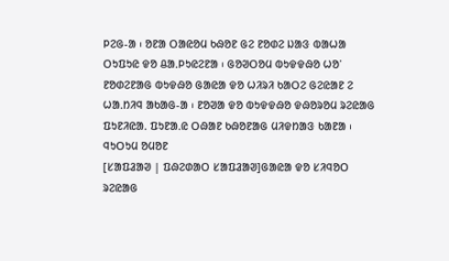ᱞᱮᱜ-ᱟ ᱾ ᱚᱱᱟ ᱛᱟᱭᱚᱢ ᱠᱷᱚᱱ ᱜᱮ ᱱᱚᱰᱮ ᱡᱟᱝ ᱵᱟᱦᱟ ᱛᱩᱯᱩᱭ ᱫᱚ ᱪᱟᱹᱞᱩᱭᱮᱱᱟ ᱾ ᱜᱚᱣᱛᱚᱢ ᱵᱩᱫᱫᱷᱚ ᱦᱚᱸ ᱱᱚᱰᱮᱱᱟᱜ ᱵᱩᱫᱷᱚ ᱜᱟᱭᱟ ᱫᱚ ᱦᱤᱨᱤ ᱠᱟᱛᱮ ᱜᱮᱭᱟᱱ ᱮ ᱦᱟᱹᱴᱤᱧ ᱟᱠᱟᱜ-ᱟ ᱾ ᱱᱚᱣᱟ ᱫᱚ ᱵᱩᱫᱫᱷᱚ ᱫᱷᱚᱨᱚᱢ ᱨᱮᱭᱟᱜ ᱯᱩᱱᱤᱭᱟᱹ ᱯᱩᱱᱟᱹᱭ ᱛᱷᱟᱱ ᱠᱷᱚᱱᱟᱜ ᱢᱤᱫᱴᱟᱝ ᱠᱟᱱᱟ ᱾
ᱧᱩᱛᱩᱢ ᱚᱢᱚᱱ
[ᱥᱟᱯᱲᱟᱣ | ᱯᱷᱮᱰᱟᱛ ᱥᱟᱯᱲᱟᱣ]ᱜᱟᱭᱟ ᱫᱚ ᱥᱤᱧᱚᱛ ᱨᱮᱭᱟᱜ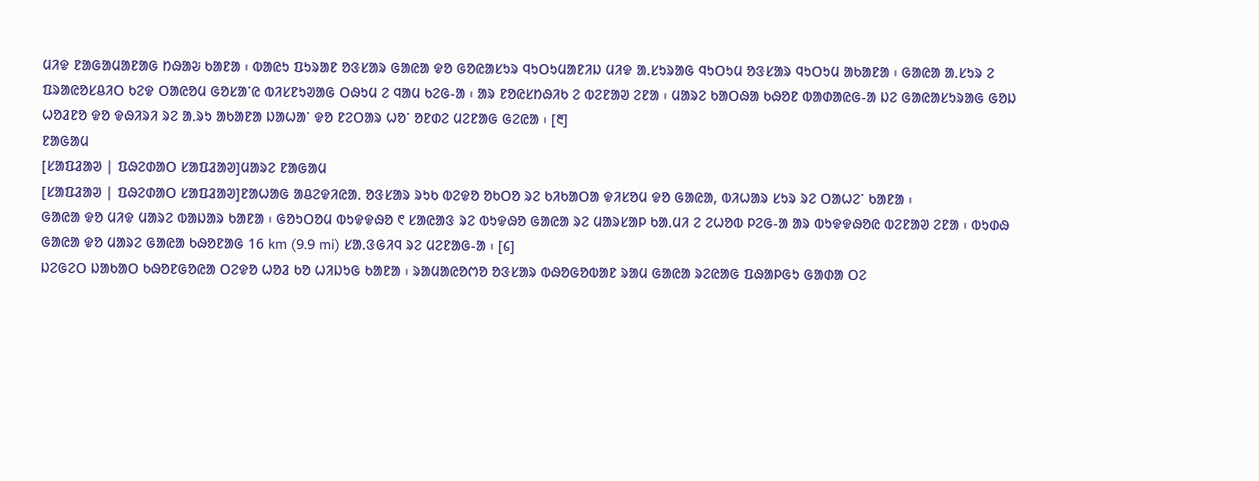ᱢᱤᱫ ᱱᱟᱜᱟᱢᱟᱱᱟᱜ ᱴᱷᱟᱶ ᱠᱟᱱᱟ ᱾ ᱵᱟᱭᱩ ᱯᱩᱨᱟᱱ ᱚᱝᱥᱟᱨ ᱜᱟᱭᱟ ᱫᱚ ᱜᱚᱭᱟᱥᱩᱨ ᱧᱩᱛᱩᱢᱟᱱᱤᱡ ᱢᱤᱫ ᱟᱹᱥᱩᱨᱟᱜ ᱧᱩᱛᱩᱢ ᱚᱝᱥᱟᱨ ᱧᱩᱛᱩᱢ ᱟᱠᱟᱱᱟ ᱾ ᱜᱟᱭᱟ ᱟᱹᱥᱩᱨ ᱮ ᱯᱨᱟᱭᱚᱥᱪᱤᱛ ᱠᱮᱫ ᱛᱟᱭᱚᱢ ᱜᱚᱥᱟᱸᱭ ᱵᱤᱥᱱᱩᱣᱟᱜ ᱛᱷᱩᱢ ᱮ ᱧᱟᱢ ᱠᱮᱜ-ᱟ ᱾ ᱟᱨ ᱱᱚᱭᱥᱴᱷᱤᱠ ᱮ ᱵᱮᱱᱟᱣ ᱮᱱᱟ ᱾ ᱢᱟᱨᱮ ᱠᱟᱛᱷᱟ ᱠᱷᱚᱱ ᱵᱟᱰᱟᱭᱜ-ᱟ ᱡᱮ ᱜᱟᱭᱟᱥᱩᱨᱟᱜ ᱜᱚᱡ ᱦᱚᱲᱱᱚ ᱫᱚ ᱫᱷᱤᱨᱤ ᱨᱮ ᱟᱹᱨᱩ ᱟᱠᱟᱱᱟ ᱡᱟᱦᱟᱸ ᱫᱚ ᱱᱮᱛᱟᱨ ᱦᱚᱸ ᱚᱱᱰᱮ ᱢᱮᱱᱟᱜ ᱜᱮᱭᱟ ᱾ [᱓]
ᱱᱟᱜᱟᱢ
[ᱥᱟᱯᱲᱟᱣ | ᱯᱷᱮᱰᱟᱛ ᱥᱟᱯᱲᱟᱣ]ᱢᱟᱨᱮ ᱱᱟᱜᱟᱢ
[ᱥᱟᱯᱲᱟᱣ | ᱯᱷᱮᱰᱟᱛ ᱥᱟᱯᱲᱟᱣ]ᱱᱟᱦᱟᱜ ᱟᱪᱮᱫᱤᱭᱟᱹ ᱚᱝᱥᱟᱨ ᱨᱩᱠ ᱵᱮᱫᱚ ᱚᱠᱛᱚ ᱨᱮ ᱠᱤᱠᱟᱛᱟ ᱫᱤᱥᱚᱢ ᱫᱚ ᱜᱟᱭᱟ, ᱵᱤᱦᱟᱨ ᱥᱩᱨ ᱨᱮ ᱛᱟᱦᱮᱸ ᱠᱟᱱᱟ ᱾
ᱜᱟᱭᱟ ᱫᱚ ᱢᱤᱫ ᱢᱟᱨᱮ ᱵᱟᱡᱟᱨ ᱠᱟᱱᱟ ᱾ ᱜᱚᱩᱛᱚᱢ ᱵᱩᱫᱫᱷᱚ ᱖ ᱥᱟᱭᱟᱝ ᱨᱮ ᱵᱩᱫᱷᱚ ᱜᱟᱭᱟ ᱨᱮ ᱢᱟᱨᱥᱟᱞ ᱠᱟᱹᱢᱤ ᱮ ᱮᱦᱚᱵ ᱞᱮᱜ-ᱟ ᱟᱨ ᱵᱩᱫᱫᱷᱚᱭ ᱵᱮᱱᱟᱣ ᱮᱱᱟ ᱾ ᱵᱩᱰᱷ ᱜᱟᱭᱟ ᱫᱚ ᱢᱟᱨᱮ ᱜᱟᱭᱟ ᱠᱷᱚᱱᱟᱜ 16 km (9.9 mi) ᱥᱟᱹᱝᱜᱤᱧ ᱨᱮ ᱢᱮᱱᱟᱜ-ᱟ ᱾ [᱔]
ᱡᱮᱜᱮᱛ ᱡᱟᱠᱟᱛ ᱠᱷᱚᱱᱜᱚᱭᱟ ᱛᱮᱫᱚ ᱦᱚᱲ ᱠᱚ ᱦᱤᱡᱩᱜ ᱠᱟᱱᱟ ᱾ ᱨᱟᱢᱟᱭᱚᱬᱚ ᱚᱝᱥᱟᱨ ᱵᱷᱚᱜᱚᱵᱟᱱ ᱨᱟᱢ ᱜᱟᱭᱟ ᱨᱮᱭᱟᱜ ᱯᱷᱟᱞᱜᱩ ᱜᱟᱰᱟ ᱛᱮ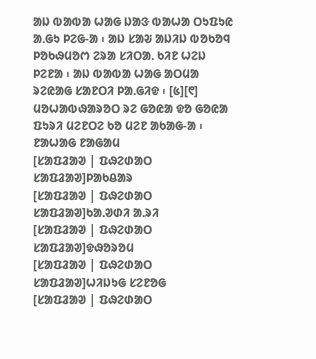ᱟᱡ ᱵᱟᱵᱟ ᱦᱟᱜ ᱡᱟᱝ ᱵᱟᱦᱟ ᱛᱩᱯᱩᱭ ᱟᱹᱜᱩ ᱞᱮᱜ-ᱟ ᱾ ᱟᱡ ᱥᱟᱶ ᱟᱡᱤᱡ ᱵᱚᱠᱚᱧ ᱞᱚᱠᱷᱢᱚᱬ ᱮᱨᱟ ᱥᱤᱛᱟᱹ ᱠᱤᱱ ᱦᱮᱡ ᱞᱮᱱᱟ ᱾ ᱟᱡ ᱵᱟᱵᱟ ᱦᱟᱜ ᱟᱛᱢᱟ ᱨᱮᱭᱟᱜ ᱥᱟᱱᱛᱤ ᱞᱟᱹᱜᱤᱫ ᱾ [᱕][᱖] ᱢᱚᱦᱟᱵᱷᱟᱨᱚᱛ ᱨᱮ ᱜᱚᱭᱟ ᱫᱚ ᱜᱚᱭᱟ ᱯᱩᱨᱤ ᱢᱮᱱᱛᱮ ᱠᱚ ᱢᱮᱱ ᱟᱠᱟᱜ-ᱟ ᱾
ᱱᱟᱦᱟᱜ ᱱᱟᱜᱟᱢ
[ᱥᱟᱯᱲᱟᱣ | ᱯᱷᱮᱰᱟᱛ ᱥᱟᱯᱲᱟᱣ]ᱞᱟᱠᱪᱟᱨ
[ᱥᱟᱯᱲᱟᱣ | ᱯᱷᱮᱰᱟᱛ ᱥᱟᱯᱲᱟᱣ]ᱠᱟᱹᱣᱰᱤ ᱟᱹᱨᱤ
[ᱥᱟᱯᱲᱟᱣ | ᱯᱷᱮᱰᱟᱛ ᱥᱟᱯᱲᱟᱣ]ᱫᱷᱚᱨᱚᱢ
[ᱥᱟᱯᱲᱟᱣ | ᱯᱷᱮᱰᱟᱛ ᱥᱟᱯᱲᱟᱣ]ᱦᱤᱡᱩᱜ ᱥᱮᱱᱚᱜ
[ᱥᱟᱯᱲᱟᱣ | ᱯᱷᱮᱰᱟᱛ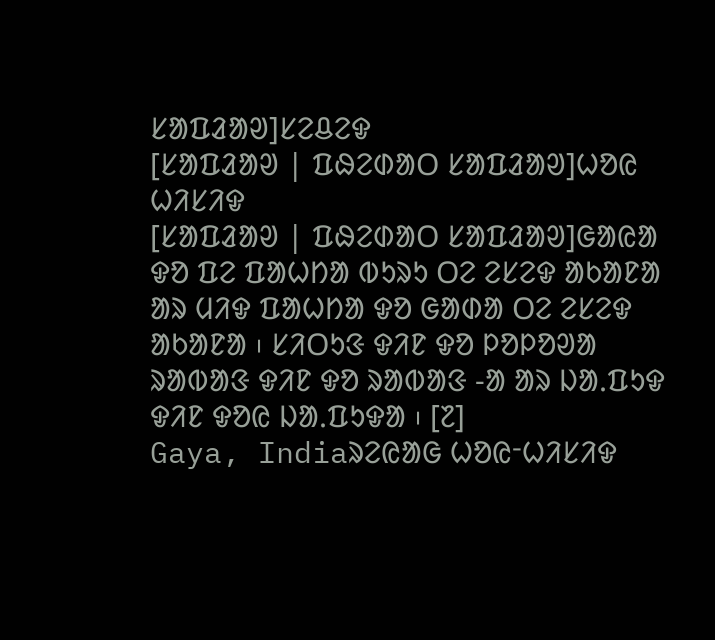ᱥᱟᱯᱲᱟᱣ]ᱥᱮᱪᱮᱫ
[ᱥᱟᱯᱲᱟᱣ | ᱯᱷᱮᱰᱟᱛ ᱥᱟᱯᱲᱟᱣ]ᱦᱚᱭ ᱦᱤᱥᱤᱫ
[ᱥᱟᱯᱲᱟᱣ | ᱯᱷᱮᱰᱟᱛ ᱥᱟᱯᱲᱟᱣ]ᱜᱟᱭᱟ ᱫᱚ ᱯᱮ ᱯᱟᱦᱴᱟ ᱵᱩᱨᱩ ᱛᱮ ᱮᱥᱮᱫ ᱟᱠᱟᱱᱟ ᱟᱨ ᱢᱤᱫ ᱯᱟᱦᱴᱟ ᱫᱚ ᱜᱟᱰᱟ ᱛᱮ ᱮᱥᱮᱫ ᱟᱠᱟᱱᱟ ᱾ ᱥᱤᱛᱩᱝ ᱫᱤᱱ ᱫᱚ ᱞᱚᱞᱚᱣᱟ ᱨᱟᱵᱟᱝ ᱫᱤᱱ ᱫᱚ ᱨᱟᱵᱟᱝ -ᱟ ᱟᱨ ᱡᱟᱹᱯᱩᱫ ᱫᱤᱱ ᱫᱚᱭ ᱡᱟᱹᱯᱩᱫᱟ ᱾ [᱗]
Gaya, Indiaᱨᱮᱭᱟᱜ ᱦᱚᱭᱼᱦᱤᱥᱤᱫ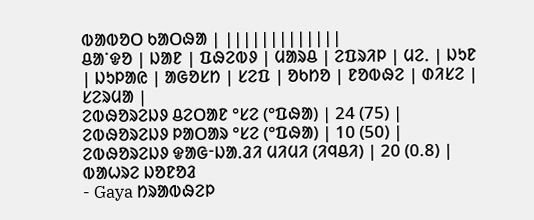ᱵᱟᱵᱚᱛ ᱠᱟᱛᱷᱟ | |||||||||||||
ᱪᱟᱸᱫᱚ | ᱡᱟᱱ | ᱯᱷᱮᱵᱽ | ᱢᱟᱨᱪ | ᱮᱯᱨᱤᱞ | ᱢᱮᱹ | ᱡᱩᱱ | ᱡᱩᱞᱟᱭ | ᱟᱜᱚᱥᱴ | ᱥᱮᱯ | ᱚᱠᱴᱚ | ᱱᱚᱵᱷᱮ | ᱰᱤᱥᱮ | ᱥᱮᱨᱢᱟ |
ᱮᱵᱷᱚᱨᱮᱡᱽ ᱪᱮᱛᱟᱱ °ᱥᱮ (°ᱯᱷᱟ) | 24 (75) |
ᱮᱵᱷᱚᱨᱮᱡᱽ ᱞᱟᱛᱟᱨ °ᱥᱮ (°ᱯᱷᱟ) | 10 (50) |
ᱮᱵᱷᱚᱨᱮᱡᱽ ᱫᱟᱜᱼᱡᱟᱹᱲᱤ ᱢᱤᱢᱤ (ᱤᱧᱪᱤ) | 20 (0.8) |
ᱵᱟᱦᱨᱮ ᱡᱚᱱᱚᱲ
- Gaya ᱴᱨᱟᱵᱷᱮᱞ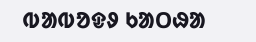ᱵᱟᱵᱚᱫᱽ ᱠᱟᱛᱷᱟ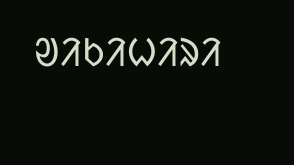ᱣᱤᱠᱤᱦᱤᱨᱤ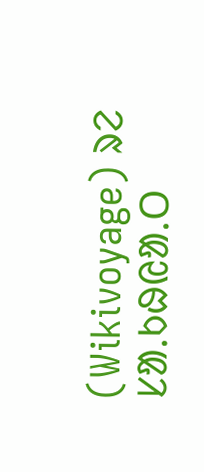(Wikivoyage) ᱨᱮ
ᱥᱟᱹᱠᱷᱭᱟᱹᱛ